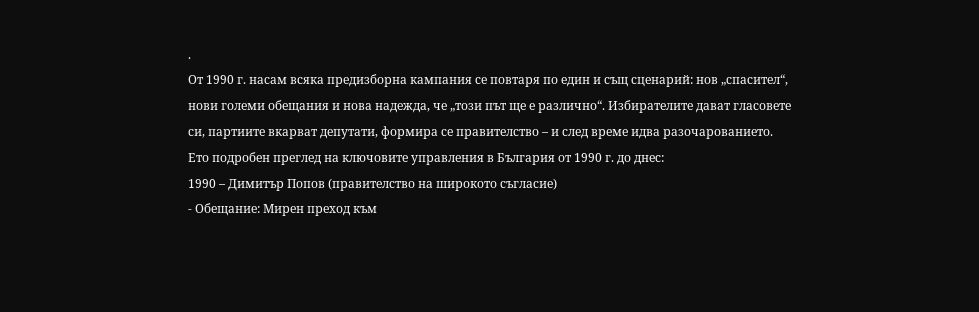.
От 1990 г. насам всяка предизборна кампания се повтаря по един и същ сценарий: нов „спасител“, нови големи обещания и нова надежда, че „този път ще е различно“. Избирателите дават гласовете си, партиите вкарват депутати, формира се правителство – и след време идва разочарованието.
Ето подробен преглед на ключовите управления в България от 1990 г. до днес:
1990 – Димитър Попов (правителство на широкото съгласие)
- Обещание: Мирен преход към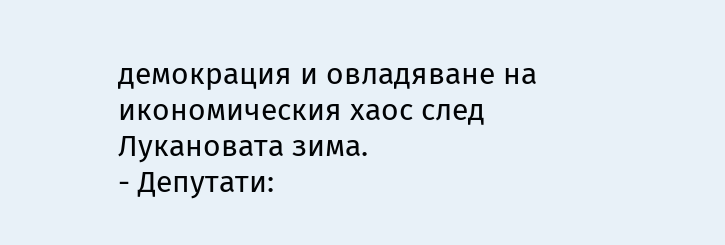демокрация и овладяване на икономическия хаос след Лукановата зима.
- Депутати: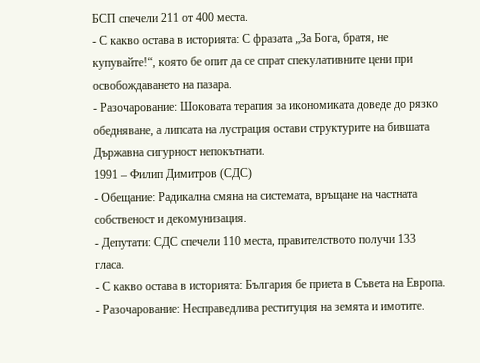БСП спечели 211 от 400 места.
- С какво остава в историята: С фразата „За Бога, братя, не купувайте!“, която бе опит да се спрат спекулативните цени при освобождаването на пазара.
- Разочарование: Шоковата терапия за икономиката доведе до рязко обедняване, а липсата на лустрация остави структурите на бившата Държавна сигурност непокътнати.
1991 – Филип Димитров (СДС)
- Обещание: Радикална смяна на системата, връщане на частната собственост и декомунизация.
- Депутати: СДС спечели 110 места, правителството получи 133 гласа.
- С какво остава в историята: България бе приета в Съвета на Европа.
- Разочарование: Несправедлива реституция на земята и имотите.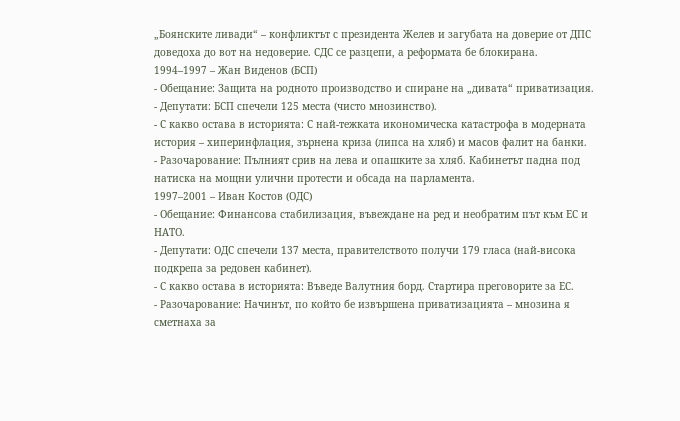„Боянските ливади“ – конфликтът с президента Желев и загубата на доверие от ДПС доведоха до вот на недоверие. СДС се разцепи, а реформата бе блокирана.
1994–1997 – Жан Виденов (БСП)
- Обещание: Защита на родното производство и спиране на „дивата“ приватизация.
- Депутати: БСП спечели 125 места (чисто мнозинство).
- С какво остава в историята: С най-тежката икономическа катастрофа в модерната история – хиперинфлация, зърнена криза (липса на хляб) и масов фалит на банки.
- Разочарование: Пълният срив на лева и опашките за хляб. Кабинетът падна под натиска на мощни улични протести и обсада на парламента.
1997–2001 – Иван Костов (ОДС)
- Обещание: Финансова стабилизация, въвеждане на ред и необратим път към ЕС и НАТО.
- Депутати: ОДС спечели 137 места, правителството получи 179 гласа (най-висока подкрепа за редовен кабинет).
- С какво остава в историята: Въведе Валутния борд. Стартира преговорите за ЕС.
- Разочарование: Начинът, по който бе извършена приватизацията – мнозина я сметнаха за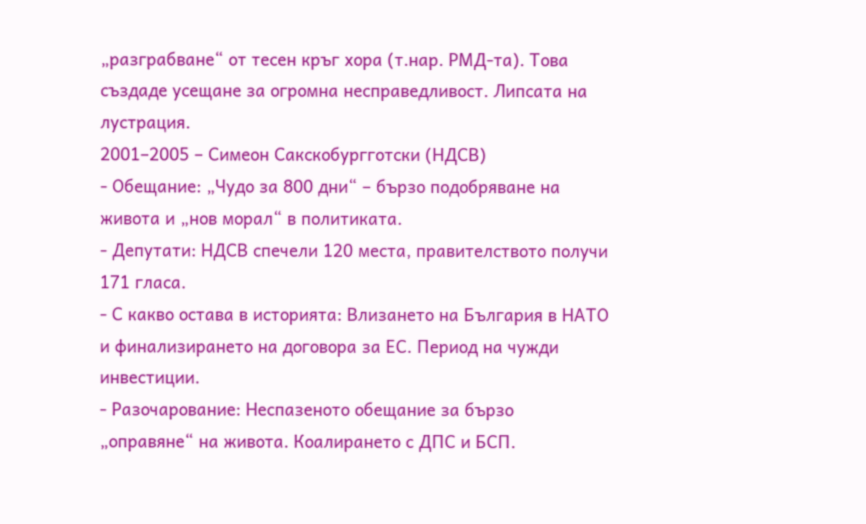„разграбване“ от тесен кръг хора (т.нар. РМД-та). Това създаде усещане за огромна несправедливост. Липсата на лустрация.
2001–2005 – Симеон Сакскобургготски (НДСВ)
- Обещание: „Чудо за 800 дни“ – бързо подобряване на живота и „нов морал“ в политиката.
- Депутати: НДСВ спечели 120 места, правителството получи 171 гласа.
- С какво остава в историята: Влизането на България в НАТО и финализирането на договора за ЕС. Период на чужди инвестиции.
- Разочарование: Неспазеното обещание за бързо „оправяне“ на живота. Коалирането с ДПС и БСП.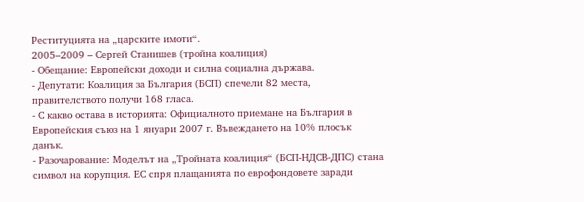Реституцията на „царските имоти“.
2005–2009 – Сергей Станишев (тройна коалиция)
- Обещание: Европейски доходи и силна социална държава.
- Депутати: Коалиция за България (БСП) спечели 82 места, правителството получи 168 гласа.
- С какво остава в историята: Официалното приемане на България в Европейския съюз на 1 януари 2007 г. Въвеждането на 10% плосък данък.
- Разочарование: Моделът на „Тройната коалиция“ (БСП-НДСВ-ДПС) стана символ на корупция. ЕС спря плащанията по еврофондовете заради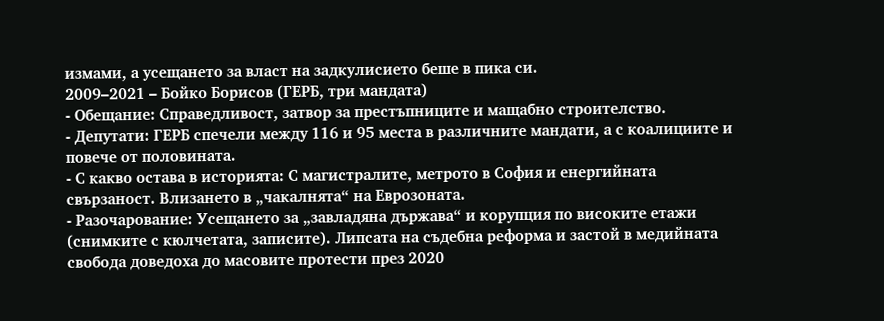измами, а усещането за власт на задкулисието беше в пика си.
2009–2021 – Бойко Борисов (ГЕРБ, три мандата)
- Обещание: Справедливост, затвор за престъпниците и мащабно строителство.
- Депутати: ГЕРБ спечели между 116 и 95 места в различните мандати, а с коалициите и повече от половината.
- С какво остава в историята: С магистралите, метрото в София и енергийната свързаност. Влизането в „чакалнята“ на Еврозоната.
- Разочарование: Усещането за „завладяна държава“ и корупция по високите етажи (снимките с кюлчетата, записите). Липсата на съдебна реформа и застой в медийната свобода доведоха до масовите протести през 2020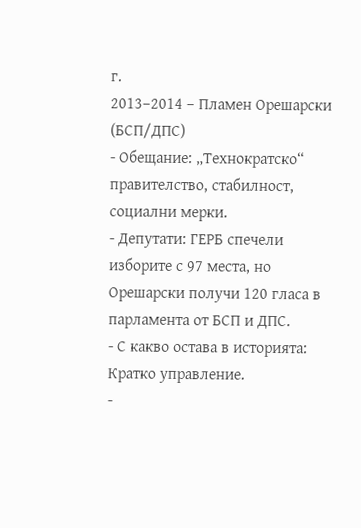г.
2013–2014 – Пламен Орешарски (БСП/ДПС)
- Обещание: „Технократско“ правителство, стабилност, социални мерки.
- Депутати: ГЕРБ спечели изборите с 97 места, но Орешарски получи 120 гласа в парламента от БСП и ДПС.
- С какво остава в историята: Кратко управление.
-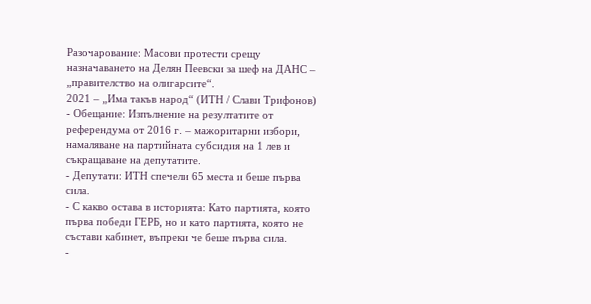Разочарование: Масови протести срещу назначаването на Делян Пеевски за шеф на ДАНС – „правителство на олигарсите“.
2021 – „Има такъв народ“ (ИТН / Слави Трифонов)
- Обещание: Изпълнение на резултатите от референдума от 2016 г. – мажоритарни избори, намаляване на партийната субсидия на 1 лев и съкращаване на депутатите.
- Депутати: ИТН спечели 65 места и беше първа сила.
- С какво остава в историята: Като партията, която първа победи ГЕРБ, но и като партията, която не състави кабинет, въпреки че беше първа сила.
-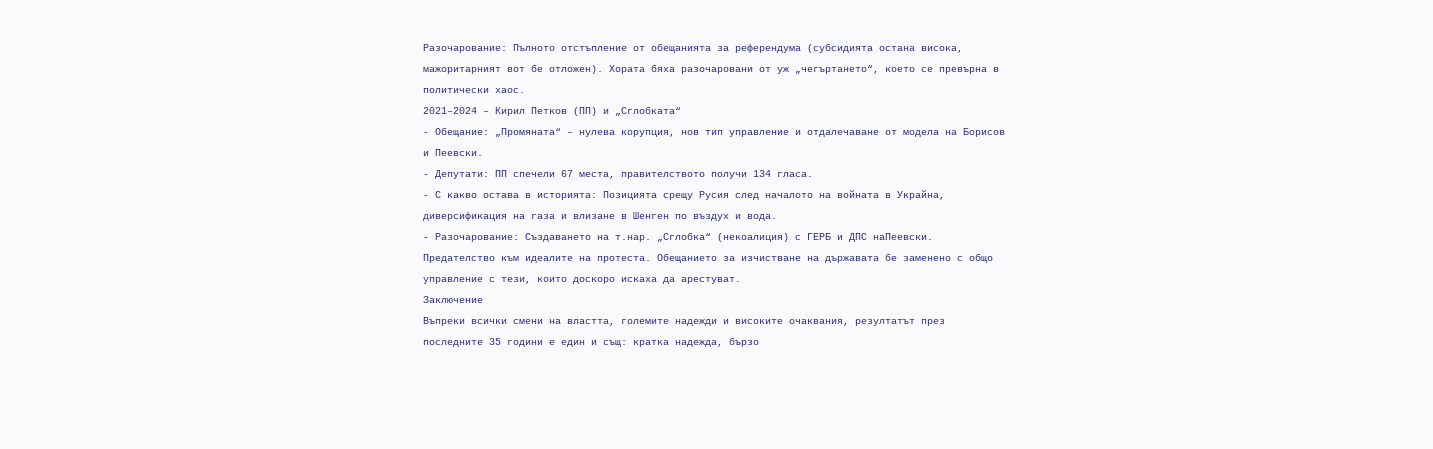Разочарование: Пълното отстъпление от обещанията за референдума (субсидията остана висока, мажоритарният вот бе отложен). Хората бяха разочаровани от уж „чегъртането“, което се превърна в политически хаос.
2021–2024 – Кирил Петков (ПП) и „Сглобката“
- Обещание: „Промяната“ – нулева корупция, нов тип управление и отдалечаване от модела на Борисов и Пеевски.
- Депутати: ПП спечели 67 места, правителството получи 134 гласа.
- С какво остава в историята: Позицията срещу Русия след началото на войната в Украйна, диверсификация на газа и влизане в Шенген по въздух и вода.
- Разочарование: Създаването на т.нар. „Сглобка“ (некоалиция) с ГЕРБ и ДПС наПеевски. Предателство към идеалите на протеста. Обещанието за изчистване на държавата бе заменено с общо управление с тези, които доскоро искаха да арестуват.
Заключение
Въпреки всички смени на властта, големите надежди и високите очаквания, резултатът през последните 35 години е един и същ: кратка надежда, бързо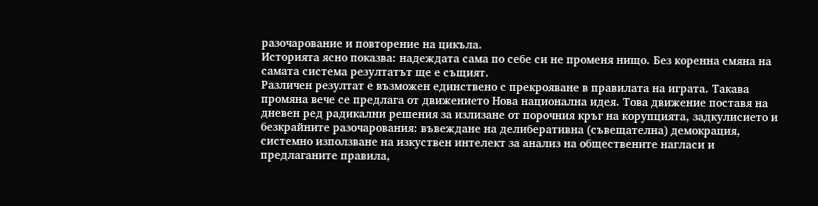разочарование и повторение на цикъла.
Историята ясно показва: надеждата сама по себе си не променя нищо. Без коренна смяна на самата система резултатът ще е същият.
Различен резултат е възможен единствено с прекрояване в правилата на играта. Такава промяна вече се предлага от движението Нова национална идея. Това движение поставя на дневен ред радикални решения за излизане от порочния кръг на корупцията, задкулисието и безкрайните разочарования: въвеждане на делиберативна (съвещателна) демокрация, системно използване на изкуствен интелект за анализ на обществените нагласи и предлаганите правила,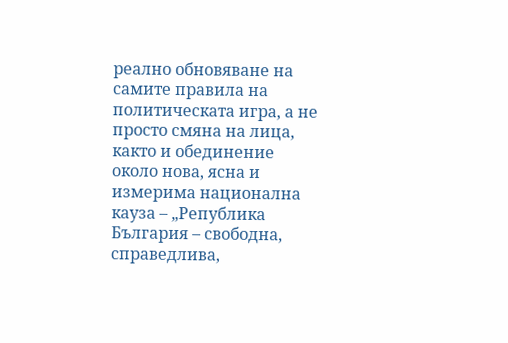реално обновяване на самите правила на политическата игра, а не просто смяна на лица, както и обединение около нова, ясна и измерима национална кауза – „Република България – свободна, справедлива,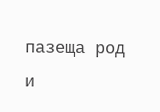пазеща род и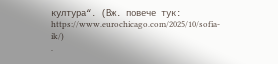култура“. (Вж. повече тук: https://www.eurochicago.com/2025/10/sofia-ik/)
.